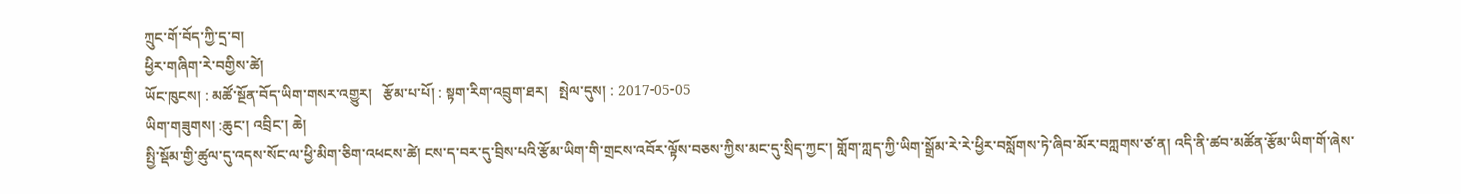ཀྲུང་གོ་བོད་ཀྱི་དྲ་བ།
ཕྱིར་གཞིག་རེ་བགྱིས་ཚེ།
ཡོང་ཁུངས། : མཚོ་སྔོན་བོད་ཡིག་གསར་འགྱུར།   རྩོམ་པ་པོ། : སྟག་རིག་འབྲུག་ཐར།   སྤེལ་དུས། : 2017-05-05
ཡིག་གཟུགས། :ཆུང་། འབྲིང་། ཆེ།
སྤྱི་སྡོམ་གྱི་ཚུལ་དུ་འདས་སོང་ལ་ཕྱི་མིག་ཅིག་འཕངས་ཚེ། ངས་ད་བར་དུ་བྲིས་པའི་རྩོམ་ཡིག་གི་གྲངས་འབོར་ལྟོས་བཅས་ཀྱིས་མང་དུ་སྲིད་ཀྱང་། གློག་ཀླད་ཀྱི་ཡིག་སྒྲོམ་རེ་རེ་ཕྱིར་བསློགས་ཏེ་ཞིབ་མོར་བཀླགས་ཙ་ན། འདི་ནི་ཚབ་མཚོན་རྩོམ་ཡིག་གོ་ཞེས་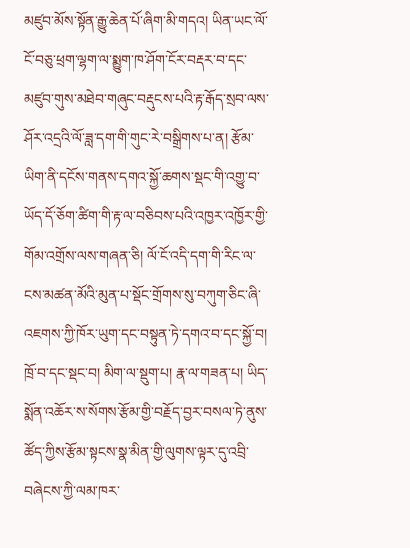མཛུབ་མོས་སྟོན་རྒྱུ་ཆེན་པོ་ཞིག་མི་གདའ། ཡིན་ཡང་ལོ་ངོ་བཅུ་ཕྲག་ལྷག་ལ་སྨྱུག་ཁ་ཤོག་ངོར་བརྡར་བ་དང་མཛུབ་གུས་མཐེབ་གཞུང་བརྡུངས་པའི་རྟ་རྒོད་སྲབ་ལས་ཤོར་འདྲའི་ལོ་ཟླ་དག་གི་གུང་རེ་བསྒྲིགས་པ་ན། རྩོམ་ཡིག་ནི་དངོས་གནས་དགའ་སྐྱོ་ཆགས་སྡང་གི་འགྱུ་བ་ཡོད་དོ་ཅོག་ཚིག་གི་རྟ་ལ་བཅིབས་པའི་འཁྱར་འཁྱོར་གྱི་གོམ་འགྲོས་ལས་གཞན་ཅི། ལོ་ངོ་འདི་དག་གི་རིང་ལ་ངས་མཚན་མོའི་མུན་པ་སྡོང་གྲོགས་སུ་བཀུག་ཅིང་ཞི་འཇགས་ཀྱི་ཁོར་ཡུག་དང་བསྟུན་ཏེ་དགའ་བ་དང་སྐྱོ་བ། ཁྲོ་བ་དང་སྡང་བ། མིག་ལ་སྡུག་པ། རྣ་ལ་གཟན་པ། ཡིད་སྨོན་འཆོར་ས་སོགས་རྩོམ་གྱི་བརྗོད་བྱར་བསལ་ཏེ་ནུས་ཚོད་ཀྱིས་རྩོམ་སྟངས་སྣ་མིན་གྱི་ལུགས་ལྟར་དུ་འབྲི་བཞེངས་ཀྱི་ལམ་ཁར་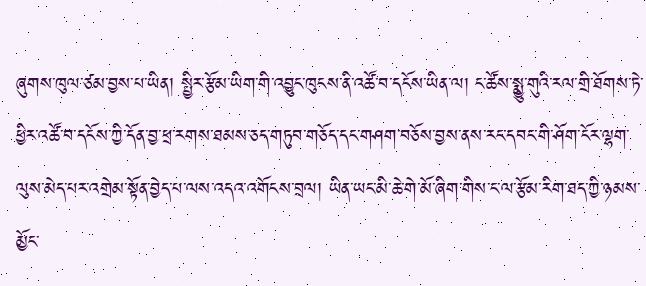ཞུགས་ཁུལ་ཙམ་བྱས་པ་ཡིན། སྤྱིར་རྩོམ་ཡིག་གི་འབྱུང་ཁུངས་ནི་འཚོ་བ་དངོས་ཡིན་ལ། ང་ཚོས་སྨྱུ་གུའི་རལ་གྲི་ཐོགས་ཏེ་ཕྱིར་འཚོ་བ་དངོས་ཀྱི་དོན་བྱ་ཕྲ་རགས་ཐམས་ཅད་གཏུབ་གཅོད་དང་གཤག་བཅོས་བྱས་ནས་རང་དབང་གི་ཤོག་ངོར་ལྷག་ལུས་མེད་པར་འགྲེམ་སྟོན་བྱེད་པ་ལས་འདའ་འགོངས་བྲལ། ཡིན་ཡང་མི་ཆེ་གེ་མོ་ཞིག་གིས་ང་ལ་རྩོམ་རིག་ཐད་ཀྱི་ཉམས་མྱོང་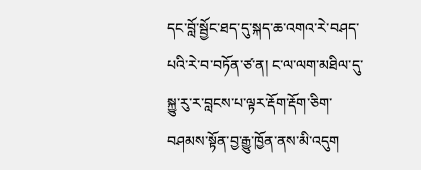དང་བློ་སྦྱོང་ཐད་དུ་སྐད་ཆ་འགའ་རེ་བཤད་པའི་རེ་བ་བཏོན་ཙ་ན། ང་ལ་ལག་མཐིལ་དུ་སྐྱུ་རུ་ར་བླངས་པ་ལྟར་རྡོག་རྡོག་ཅིག་བཤམས་སྟོན་བྱ་རྒྱུ་ཁྱོན་ནས་མི་འདུག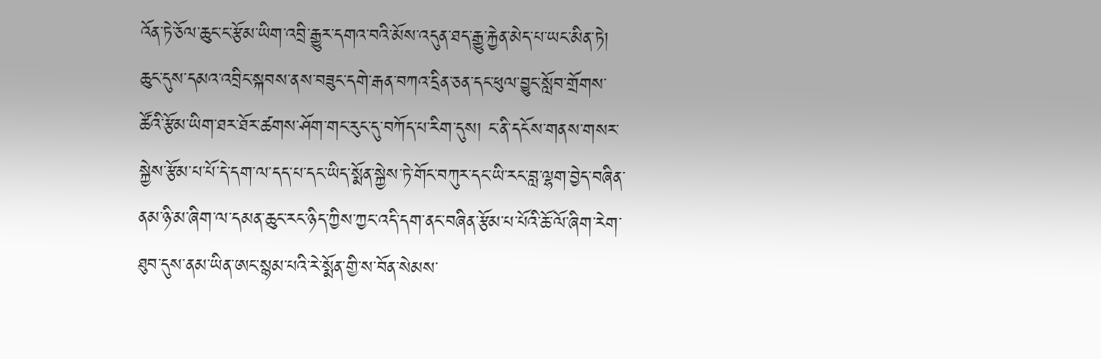འོན་ཏེ་ཅོལ་ཆུང་ང་རྩོམ་ཡིག་འབྲི་རྒྱུར་དགའ་བའི་མོས་འདུན་ཐད་རྒྱུ་རྐྱེན་མེད་པ་ཡང་མིན་ཏེ། ཆུང་དུས་དམའ་འབྲིང་སྐབས་ནས་བཟུང་དགེ་རྒན་བཀའ་དྲིན་ཅན་དང་ཕུལ་བྱུང་སློབ་གྲོགས་ཚོའི་རྩོམ་ཡིག་ཐར་ཐོར་ཚགས་ཤོག་གང་རུང་དུ་བཀོད་པ་རིག་དུས། ང་ནི་དངོས་གནས་གསར་སྐྱེས་རྩོམ་པ་པོ་དེ་དག་ལ་དད་པ་དང་ཡིད་སྨོན་སྐྱེས་ཏེ་གོང་བཀུར་དང་ཡི་རང་བླ་ལྷག་བྱེད་བཞིན་ནམ་ཉི་མ་ཞིག་ལ་དམན་ཆུང་རང་ཉིད་ཀྱིས་ཀྱང་འདི་དག་ནང་བཞིན་རྩོམ་པ་པོའི་ཆོ་ལོ་ཞིག་རེག་ཐུབ་དུས་ནམ་ཡིན་ཨང་སྙམ་པའི་རེ་སྨོན་གྱི་ས་བོན་སེམས་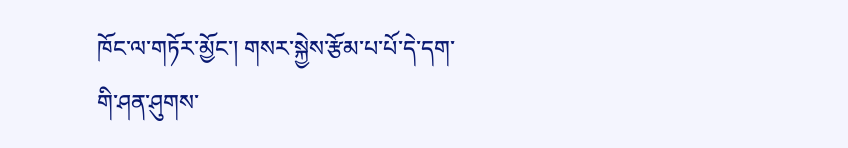ཁོང་ལ་གཏོར་མྱོང་། གསར་སྐྱེས་རྩོམ་པ་པོ་དེ་དག་གི་ཤན་ཤུགས་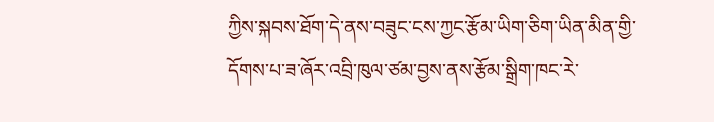ཀྱིས་སྐབས་ཐོག་དེ་ནས་བཟུང་ངས་ཀྱང་རྩོམ་ཡིག་ཅིག་ཡིན་མིན་གྱི་དོགས་པ་ཟ་ཞོར་འབྲི་ཁུལ་ཙམ་བྱས་ནས་རྩོམ་སྒྲིག་ཁང་རེ་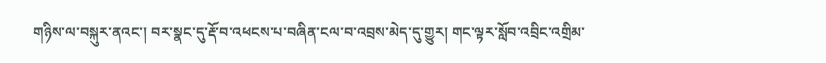གཉིས་ལ་བསྐུར་ནའང་། བར་སྣང་དུ་རྡོ་བ་འཕངས་པ་བཞིན་ངལ་བ་འབྲས་མེད་དུ་གྱུར། གང་ལྟར་སློབ་འབྲིང་འགྲིམ་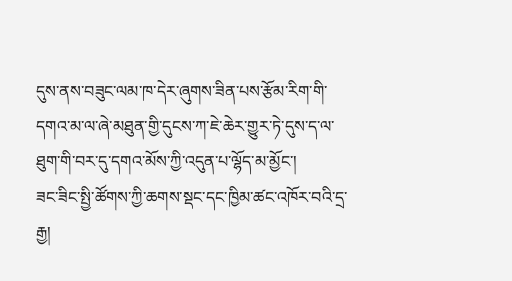དུས་ནས་བཟུང་ལམ་ཁ་དེར་ཞུགས་ཟིན་པས་རྩོམ་རིག་གི་དགའ་མ་ལ་ཞེ་མཐུན་གྱི་དུངས་ཀ་ཇེ་ཆེར་གྱུར་ཏེ་དུས་ད་ལ་ཐུག་གི་བར་དུ་དགའ་མོས་ཀྱི་འདུན་པ་ལྷོད་མ་མྱོང་།
ཟང་ཟིང་སྤྱི་ཚོགས་ཀྱི་ཆགས་སྡང་དང་ཁྱིམ་ཚང་འཁོར་བའི་དྲ་རྒྱ།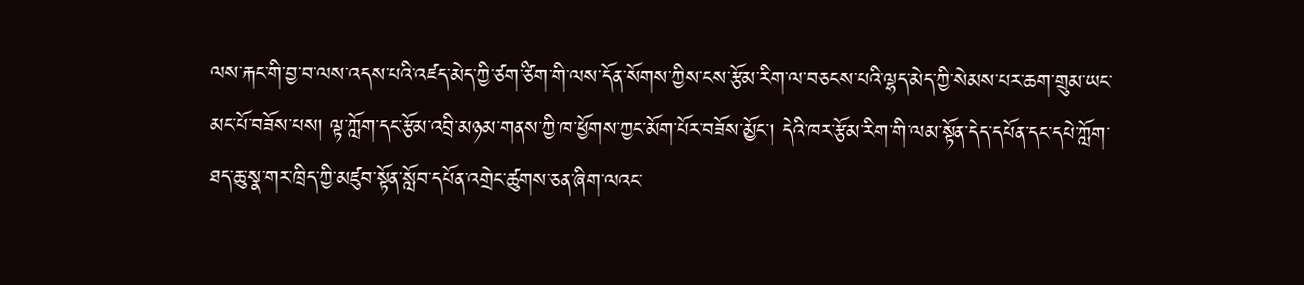ལས་རྐང་གི་བྱ་བ་ལས་འདས་པའི་འཛད་མེད་ཀྱི་ཙག་ཙིག་གི་ལས་དོན་སོགས་ཀྱིས་ངས་རྩོམ་རིག་ལ་བཅངས་པའི་ལྷད་མེད་ཀྱི་སེམས་པར་ཆག་གྲུམ་ཡང་མང་པོ་བཟོས་པས། ལྟ་ཀློག་དང་རྩོམ་འབྲི་མཉམ་གནས་ཀྱི་ཁ་ཕྱོགས་ཀྱང་མོག་པོར་བཟོས་མྱོང་། དེའི་ཁར་རྩོམ་རིག་གི་ལམ་སྟོན་དེད་དཔོན་དང་དཔེ་ཀློག་ཐད་ཆུ་སྣ་གར་ཁྲིད་ཀྱི་མཛུབ་སྟོན་སློབ་དཔོན་འགྲེང་ཚུགས་ཅན་ཞིག་ལའང་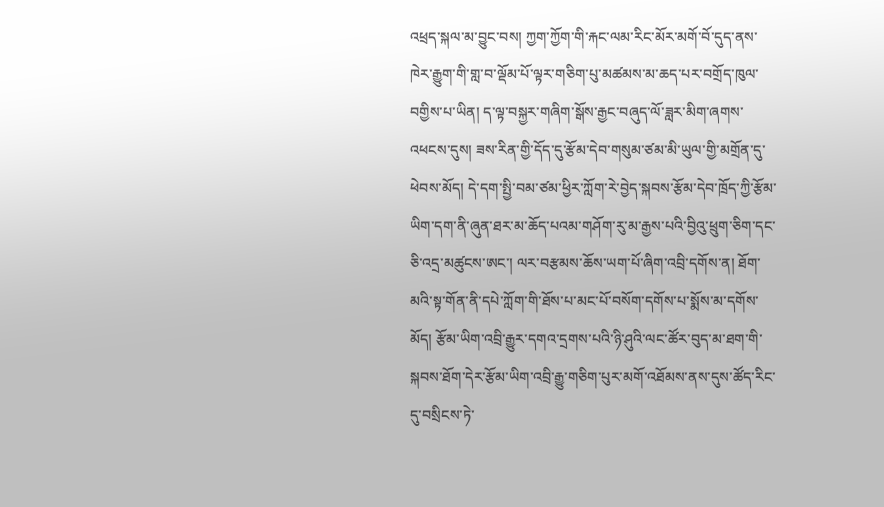འཕྲད་སྐལ་མ་བྱུང་བས། ཀྱག་ཀྱོག་གི་རྐང་ལམ་རིང་མོར་མགོ་བོ་དུད་ནས་ཁེར་རྒྱུག་གི་གླ་བ་ལྡོམ་པོ་ལྟར་གཅིག་པུ་མཚམས་མ་ཆད་པར་བགྲོད་ཁུལ་བགྱིས་པ་ཡིན། ད་ལྟ་བསྐྱར་གཞིག་སྒོས་རྒྱང་བཞུད་ལོ་ཟླར་མིག་ཞགས་འཕངས་དུས། ཟས་རིན་གྱི་དོད་དུ་རྩོམ་དེབ་གསུམ་ཙམ་མི་ཡུལ་གྱི་མགྲོན་དུ་ཕེབས་མོད། དེ་དག་སྤྱི་བམ་ཙམ་ཕྱིར་ཀློག་རེ་བྱེད་སྐབས་རྩོམ་དེབ་ཁྲོད་ཀྱི་རྩོམ་ཡིག་དག་ནི་ཞུན་ཐར་མ་ཆོད་པའམ་གཤོག་རུ་མ་རྒྱས་པའི་བྱིའུ་ཕྲུག་ཅིག་དང་ཅི་འདྲ་མཚུངས་ཨང་། ལར་བརྩམས་ཆོས་ཡག་པོ་ཞིག་འབྲི་དགོས་ན། ཐོག་མའི་སྟ་གོན་ནི་དཔེ་ཀློག་གི་ཐོས་པ་མང་པོ་བསོག་དགོས་པ་སྨོས་མ་དགོས་མོད། རྩོམ་ཡིག་འབྲི་རྒྱུར་དགའ་དྲགས་པའི་ཉི་ཤུའི་ལང་ཚོར་བུད་མ་ཐག་གི་སྐབས་ཐོག་དེར་རྩོམ་ཡིག་འབྲི་རྒྱུ་གཅིག་པུར་མགོ་འཐོམས་ནས་དུས་ཚོད་རིང་དུ་བསྲིངས་ཏེ་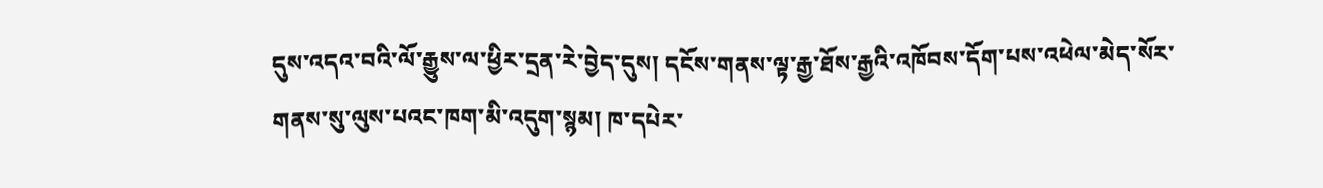དུས་འདའ་བའི་ལོ་རྒྱུས་ལ་ཕྱིར་དྲན་རེ་བྱེད་དུས། དངོས་གནས་ལྟ་རྒྱ་ཐོས་རྒྱའི་འཁོབས་དོག་པས་འཕེལ་མེད་སོར་གནས་སུ་ལུས་པའང་ཁག་མི་འདུག་སྙམ། ཁ་དཔེར་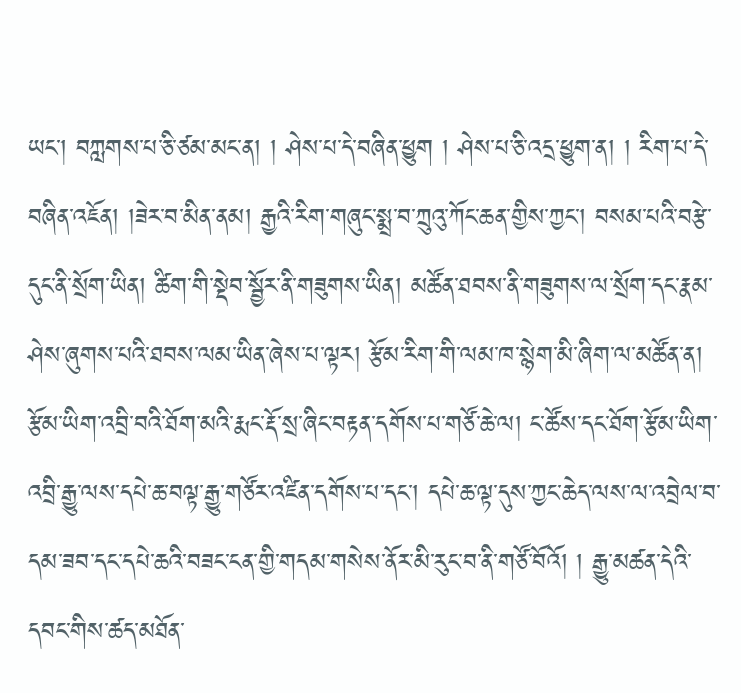ཡང་། བཀླགས་པ་ཅི་ཙམ་མང་ན། ། ཤེས་པ་དེ་བཞིན་ཕྱུག ། ཤེས་པ་ཅི་འདྲ་ཕྱུག་ན། ། རིག་པ་དེ་བཞིན་འཇོན། །ཟེར་བ་མིན་ནམ། རྒྱའི་རིག་གཞུང་སྨྲ་བ་ཀྲུའུ་ཀོང་ཆན་གྱིས་ཀྱང་། བསམ་པའི་བརྩེ་དུང་ནི་སྲོག་ཡིན། ཚིག་གི་སྡེབ་སྦྱོར་ནི་གཟུགས་ཡིན། མཚོན་ཐབས་ནི་གཟུགས་ལ་སྲོག་དང་རྣམ་ཤེས་ཞུགས་པའི་ཐབས་ལམ་ཡིན་ཞེས་པ་ལྟར། རྩོམ་རིག་གི་ལམ་ཁ་སྙེག་མི་ཞིག་ལ་མཚོན་ན། རྩོམ་ཡིག་འབྲི་བའི་ཐོག་མའི་རྨང་རྡོ་སྲ་ཞིང་བརྟན་དགོས་པ་གཙོ་ཆེ་ལ། ང་ཚོས་དང་ཐོག་རྩོམ་ཡིག་འབྲི་རྒྱུ་ལས་དཔེ་ཆ་བལྟ་རྒྱུ་གཙོར་འཛིན་དགོས་པ་དང་། དཔེ་ཆ་ལྟ་དུས་ཀྱང་ཆེད་ལས་ལ་འབྲེལ་བ་དམ་ཟབ་དང་དཔེ་ཆའི་བཟང་ངན་གྱི་གདམ་གསེས་ནོར་མི་རུང་བ་ནི་གཙོ་བོའོ། ། རྒྱུ་མཚན་དེའི་དབང་གིས་ཚད་མཐོན་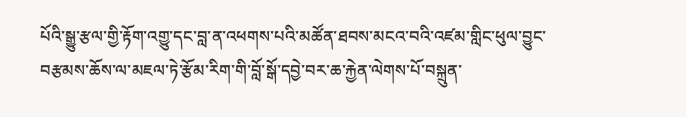པོའི་སྒྱུ་རྩལ་གྱི་རྟོག་འགྱུ་དང་བླ་ན་འཕགས་པའི་མཚོན་ཐབས་མངའ་བའི་འཛམ་གླིང་ཕུལ་བྱུང་བརྩམས་ཆོས་ལ་མཇལ་ཏེ་རྩོམ་རིག་གི་བློ་སྒོ་དབྱེ་བར་ཆ་རྐྱེན་ལེགས་པོ་བསྐྲུན་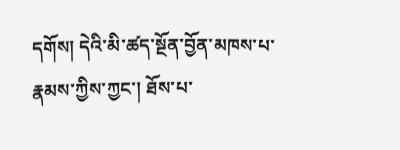དགོས། དེའི་མི་ཚད་སྔོན་བྱོན་མཁས་པ་རྣམས་ཀྱིས་ཀྱང་། ཐོས་པ་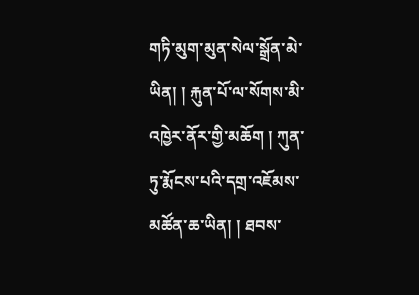གཏི་མུག་མུན་སེལ་སྒྲོན་མེ་ཡིན། ། རྐུན་པོ་ལ་སོགས་མི་འཁྱེར་ནོར་གྱི་མཆོག ། ཀུན་ཏུ་རྨོངས་པའི་དགྲ་འཇོམས་མཚོན་ཆ་ཡིན། ། ཐབས་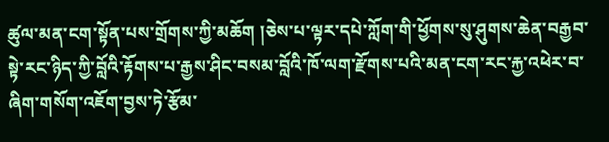ཚུལ་མན་ངག་སྟོན་པས་གྲོགས་ཀྱི་མཆོག །ཅེས་པ་ལྟར་དཔེ་ཀློག་གི་ཕྱོགས་སུ་ཤུགས་ཆེན་བརྒྱབ་སྟེ་རང་ཉིད་ཀྱི་བློའི་རྟོགས་པ་རྒྱས་ཤིང་བསམ་བློའི་ཁོ་ལག་རྫོགས་པའི་མན་ངག་རང་རྐྱ་འཕེར་བ་ཞིག་གསོག་འཇོག་བྱས་ཏེ་རྩོམ་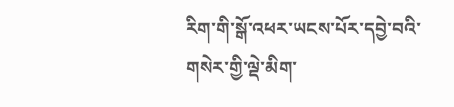རིག་གི་སྒོ་འཕར་ཡངས་པོར་དབྱེ་བའི་གསེར་གྱི་ལྡེ་མིག་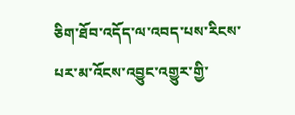ཅིག་ཐོབ་འདོད་ལ་འབད་པས་རིངས་པར་མ་འོངས་འབྱུང་འགྱུར་གྱི་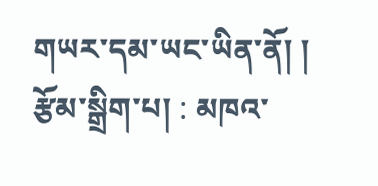གཡར་དམ་ཡང་ཡིན་ནོ། །
རྩོམ་སྒྲིག་པ། : མཁའ་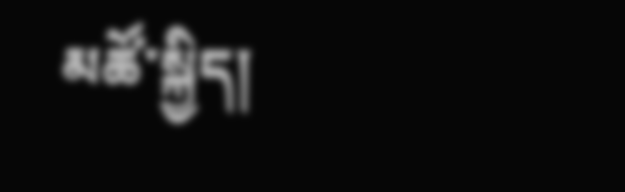མཚོ་སྐྱིད།